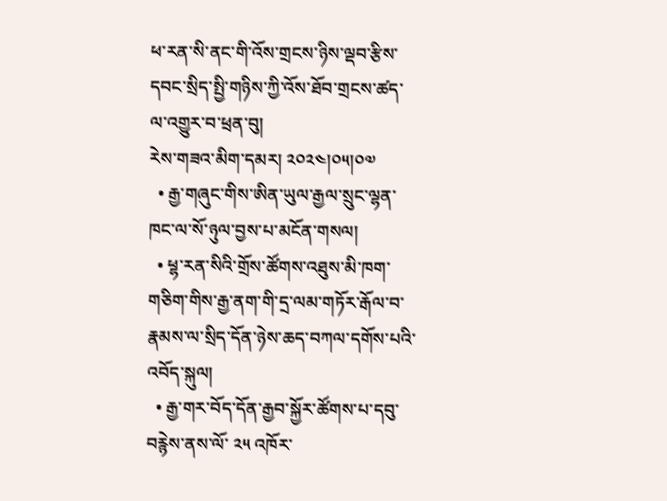ཕ་རན་སི་ནང་གི་འོས་གྲངས་ཉིས་ལྡབ་རྩིས་དབང་སྲིད་སྤྱི་གཉིས་ཀྱི་འོས་ཐོབ་གྲངས་ཚད་ལ་འགྱུར་བ་ཕྲན་བུ།
རེས་གཟའ་མིག་དམར། ༢༠༢༤།༠༥།༠༧
  • རྒྱ་གཞུང་གིས་ཨིན་ཡུལ་རྒྱལ་སྲུང་ལྷན་ཁང་ལ་སོ་ཉུལ་བྱས་པ་མངོན་གསལ།
  • ཕྷ་རན་སིའི་གྲོས་ཚོགས་འཐུས་མི་ཁག་གཅིག་གིས་རྒྱ་ནག་གི་དྲ་ལམ་གཏོར་རྒོལ་བ་རྣམས་ལ་སྲིད་དོན་ཉེས་ཆད་བཀལ་དགོས་པའི་འབོད་སྐུལ།
  • རྒྱ་གར་བོད་དོན་རྒྱབ་སྐྱོར་ཚོགས་པ་དབུ་བརྙེས་ནས་ལོ་ ༢༥ འཁོར་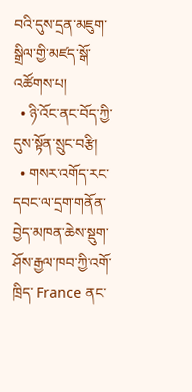བའི་དུས་དྲན་མཇུག་སྒྲིལ་གྱི་མཛད་སྒོ་འཚོགས་པ།
  • ཉི་འོང་ནང་བོད་ཀྱི་དུས་སྟོན་སྲུང་བརྩི།
  • གསར་འགོད་རང་དབང་ལ་དྲག་གནོན་བྱེད་མཁན་ཆེས་སྡུག་ཤོས་རྒྱལ་ཁབ་ཀྱི་འགོ་ཁྲིད་ France ནང་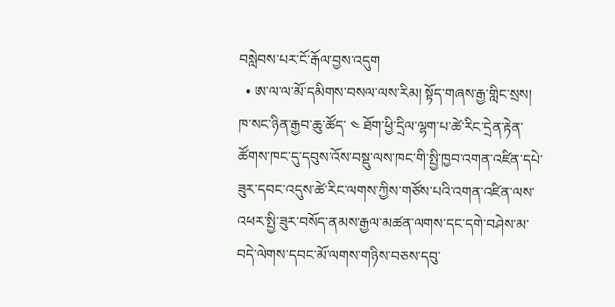བསླེབས་པར་ངོ་རྒོལ་བྱས་འདུག
  • ཨ་ལ་ལ་མོ་དམིགས་བསལ་ལས་རིམ། སྟོད་གཞས་རྒྱ་གླིང་སྲས།
ཁ་སང་ཉིན་རྒྱབ་ཆུ་ཚོད་ ༤ ཐོག་ཕྱི་དྲིལ་ལྷག་པ་ཚེ་རིང་དྲེན་རྟེན་ཚོགས་ཁང་དུ་དབུས་འོས་བསྡུ་ལས་ཁང་གི་སྤྱི་ཁྱབ་འགན་འཛིན་དཔེ་ཟུར་དབང་འདུས་ཚེ་རིང་ལགས་ཀྱིས་གཙོས་པའི་འགན་འཛིན་ལས་འཕར་སྤྱི་ཟུར་བསོད་ནམས་རྒྱལ་མཚན་ལགས་དང་དགེ་བཤེས་མ་བདེ་ལེགས་དབང་མོ་ལགས་གཉིས་བཅས་དབུ་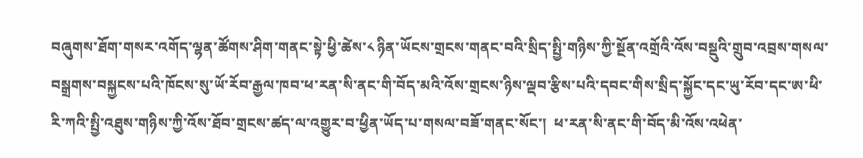བཞུགས་ཐོག་གསར་འགོད་ལྷན་ཚོགས་ཤིག་གནང་སྟེ་ཕྱི་ཚེས་༨ ཉིན་ཡོངས་གྲངས་གནང་བའི་སྲིད་སྤྱི་གཉིས་ཀྱི་སྔོན་འགྲོའི་འོས་བསྡུའི་གྲུབ་འབྲས་གསལ་བསྒྲགས་བསྐྱངས་པའི་ཁོངས་སུ་ཡོ་རོབ་རྒྱལ་ཁབ་ཕ་རན་སི་ནང་གི་བོད་མའི་འོས་གྲངས་ཉིས་ལྡབ་རྩིས་པའི་དབང་གིས་སྲིད་སྐྱོང་དང་ཡུ་རོབ་དང་ཨ་ཕི་རི་ཀའི་སྤྱི་འཐུས་གཉིས་ཀྱི་འོས་ཐོབ་གྲངས་ཚད་ལ་འགྱུར་བ་ཕྱིན་ཡོད་པ་གསལ་བཟོ་གནང་སོང་།  ཕ་རན་སི་ནང་གི་བོད་མི་འོས་འཕེན་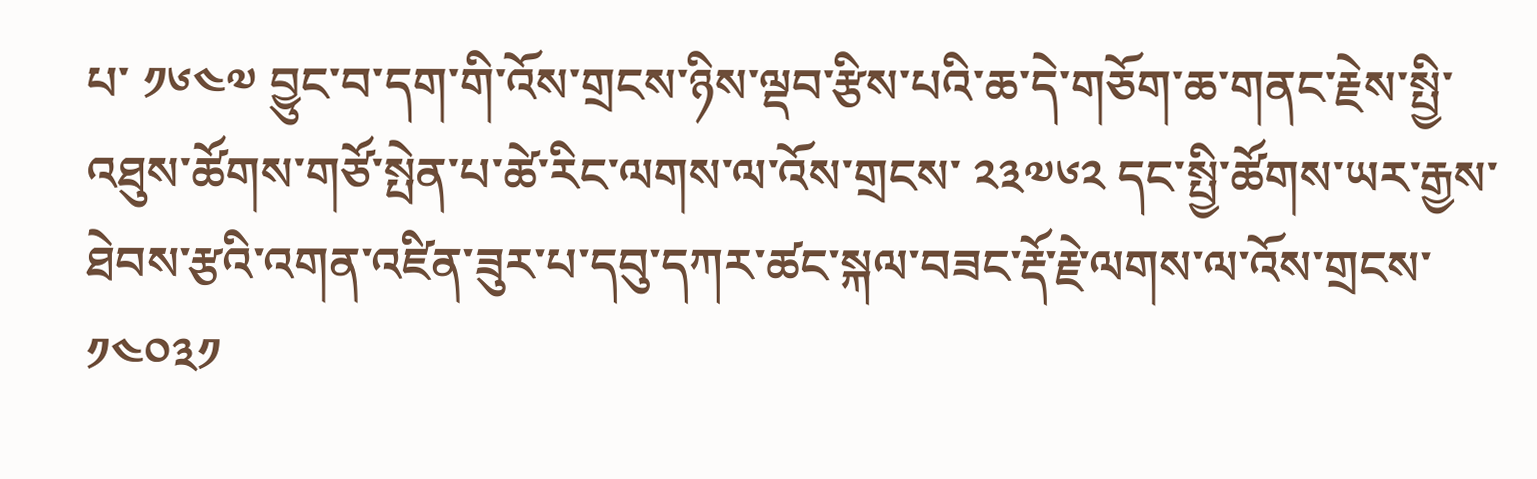པ་ ༡༦༤༧ བྱུང་བ་དག་གི་འོས་གྲངས་ཉིས་ལྡབ་རྩིས་པའི་ཆ་དེ་གཅོག་ཆ་གནང་རྗེས་སྤྱི་འཐུས་ཚོགས་གཙོ་སྤེན་པ་ཚེ་རིང་ལགས་ལ་འོས་གྲངས་ ༢༣༧༦༢ དང་སྤྱི་ཚོགས་ཡར་རྒྱས་ཐེབས་རྩའི་འགན་འཛིན་ཟུར་པ་དབུ་དཀར་ཚང་སྐལ་བཟང་རྡོ་རྗེ་ལགས་ལ་འོས་གྲངས་ ༡༤༠༣༡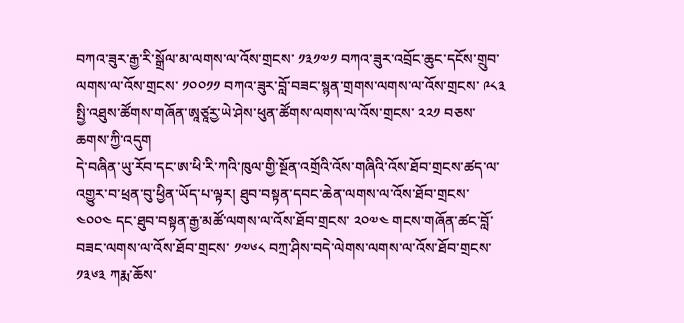བཀའ་ཟུར་རྒྱ་རི་སྒྲོལ་མ་ལགས་ལ་འོས་གྲངས་ ༡༣༡༧༡ བཀའ་ཟུར་འབྲོང་ཆུང་དངོས་གྲུབ་ལགས་ལ་འོས་གྲངས་ ༡༠༠༡༡ བཀའ་ཟུར་བློ་བཟང་སྙན་གྲགས་ལགས་ལ་འོས་གྲངས་ ༩༨༣ སྤྱི་འཐུས་ཚོགས་གཞོན་ཨཱཙཱརྱ་ཡེ་ཤེས་ཕུན་ཚོགས་ལགས་ལ་འོས་གྲངས་ ༢༢༡ བཅས་ཆགས་ཀྱི་འདུག
དེ་བཞིན་ཡུ་རོབ་དང་ཨ་ཕི་རི་ཀའི་ཁུལ་གྱི་སྔོན་འགྲོའི་འོས་གཞིའི་འོས་ཐོབ་གྲངས་ཚད་ལ་འགྱུར་བ་ཕྲན་བུ་ཕྱིན་ཡོད་པ་ལྟར། ཐུབ་བསྟན་དབང་ཆེན་ལགས་ལ་འོས་ཐོབ་གྲངས་ ༤༠༠༤ དང་ཐུབ་བསྟན་རྒྱ་མཚོ་ལགས་ལ་འོས་ཐོབ་གྲངས་ ༢༠༧༤ གངས་གཞོན་ཚང་བློ་བཟང་ལགས་ལ་འོས་ཐོབ་གྲངས་ ༡༧༦༨ བཀྲ་ཤིས་བདེ་ལེགས་ལགས་ལ་འོས་ཐོབ་གྲངས་ ༡༣༦༣ ཀརྨ་ཆོས་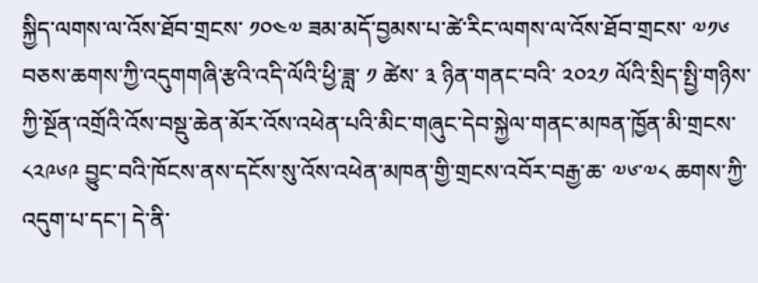སྐྱིད་ལགས་ལ་འོས་ཐོབ་གྲངས་ ༡༠༤༧ ཟམ་མདོ་བྱམས་པ་ཚེ་རིང་ལགས་ལ་འོས་ཐོབ་གྲངས་ ༧༡༦ བཅས་ཆགས་ཀྱི་འདུགགཞི་རྩའི་འདི་ལོའི་ཕྱི་ཟླ་ ༡ ཚེས་ ༣ ཉིན་གནང་བའི་ ༢༠༢༡ ལོའི་སྲིད་སྤྱི་གཉིས་ཀྱི་སྔོན་འགྲོའི་འོས་བསྡུ་ཆེན་མོར་འོས་འཕེན་པའི་མིང་གཞུང་དེབ་སྐྱེལ་གནང་མཁན་ཁྱོན་མི་གྲངས་ ༨༢༩༦༩ བྱུང་བའི་ཁོངས་ནས་དངོས་སུ་འོས་འཕེན་མཁན་གྱི་གྲངས་འབོར་བརྒྱ་ཆ་ ༧༦་༧༨ ཆགས་ཀྱི་འདུག་པ་དང་། དེ་ནི་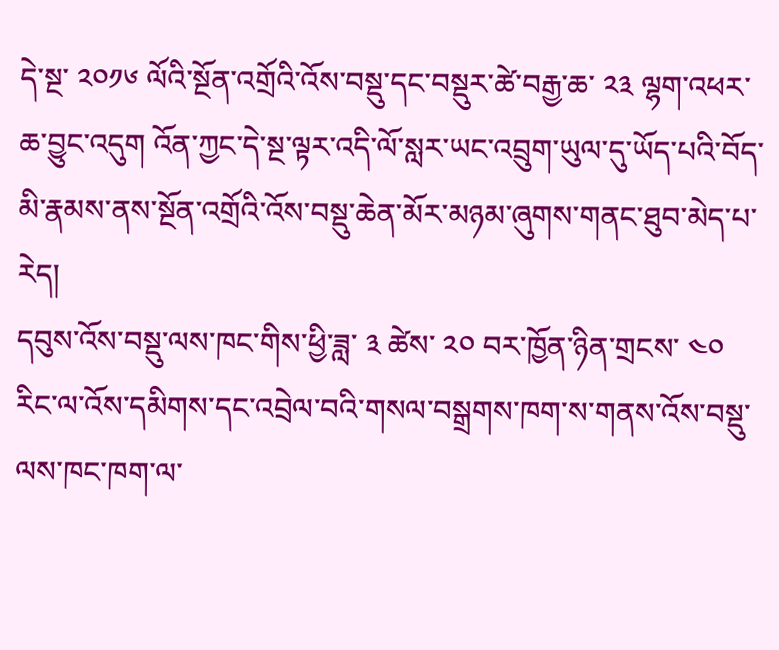དེ་སྔ་ ༢༠༡༦ ལོའི་སྔོན་འགྲོའི་འོས་བསྡུ་དང་བསྡུར་ཚེ་བརྒྱ་ཆ་ ༢༣ ལྷག་འཕར་ཆ་བྱུང་འདུག འོན་ཀྱང་དེ་སྔ་ལྟར་འདི་ལོ་སླར་ཡང་འབྲུག་ཡུལ་དུ་ཡོད་པའི་བོད་མི་རྣམས་ནས་སྔོན་འགྲོའི་འོས་བསྡུ་ཆེན་མོར་མཉམ་ཞུགས་གནང་ཐུབ་མེད་པ་རེད།
དབུས་འོས་བསྡུ་ལས་ཁང་གིས་ཕྱི་ཟླ་ ༣ ཚེས་ ༢༠ བར་ཁྱོན་ཉིན་གྲངས་ ༤༠ རིང་ལ་འོས་དམིགས་དང་འབྲེལ་བའི་གསལ་བསྒྲགས་ཁག་ས་གནས་འོས་བསྡུ་ལས་ཁང་ཁག་ལ་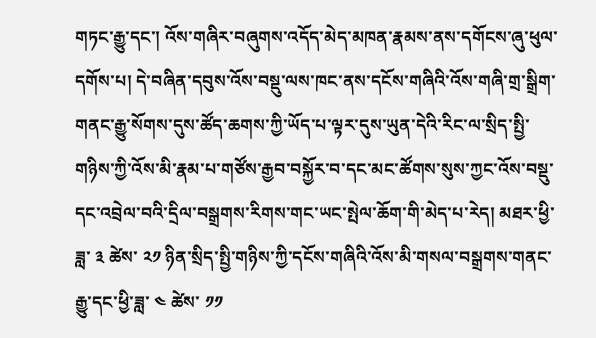གཏང་རྒྱུ་དང་། འོས་གཞིར་བཞུགས་འདོད་མེད་མཁན་རྣམས་ནས་དགོངས་ཞུ་ཕུལ་དགོས་པ། དེ་བཞིན་དབུས་འོས་བསྡུ་ལས་ཁང་ནས་དངོས་གཞིའི་འོས་གཞི་གྲ་སྒྲིག་གནང་རྒྱུ་སོགས་དུས་ཚོད་ཆགས་ཀྱི་ཡོད་པ་ལྟར་དུས་ཡུན་དེའི་རིང་ལ་སྲིད་སྤྱི་གཉིས་ཀྱི་འོས་མི་རྣམ་པ་གཙོས་རྒྱབ་བསྐྱོར་བ་དང་མང་ཚོགས་སུས་ཀྱང་འོས་བསྡུ་དང་འབྲེལ་བའི་དྲིལ་བསྒྲགས་རིགས་གང་ཡང་སྤེལ་ཆོག་གི་མེད་པ་རེད། མཐར་ཕྱི་ཟླ་ ༣ ཚེས་ ༢༡ ཉིན་སྲིད་སྤྱི་གཉིས་ཀྱི་དངོས་གཞིའི་འོས་མི་གསལ་བསྒྲགས་གནང་རྒྱུ་དང་ཕྱི་ཟླ་ ༤ ཚེས་ ༡༡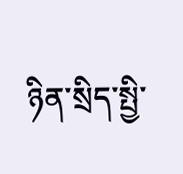ཉིན་སྲིད་སྤྱི་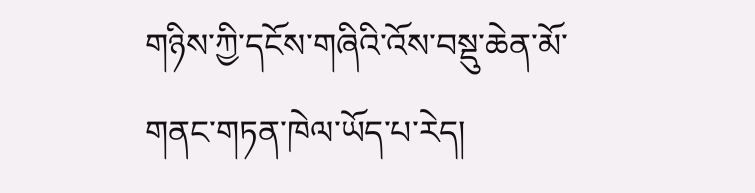གཉིས་ཀྱི་དངོས་གཞིའི་འོས་བསྡུ་ཆེན་མོ་གནང་གཏན་ཁེལ་ཡོད་པ་རེད།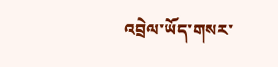འབྲེལ་ཡོད་གསར་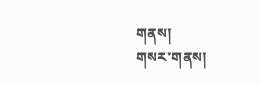གནས།
གསར་གནས།